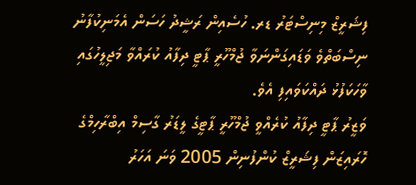ފިޝަރީޒް މިނިސްޓަރު ޑރ. ހުސެއިން ރަޝީދު ހަސަން އެމަނިކުފާނު ނިސްބަތްވެ ވަޑައިގަންނަވާ ޖުމްހޫރީ ޕާޓީ ދިފާއު ކުރައްވާ މަޖިލީހުގައި ވާހަކަފުޅު ދައްކަވައިފި އެވެ.
ވަޒީރު ޕާޓީ ދިފާއު ކުރެއްވީ ޖުމްހޫރީ ޕާޓީގެ ލީޑަރު ގާސިމް އިބްރާހިމްގެ ހޮރައިޒަން ފިޝަރީޒް ކުންފުނިން 2005 ވަނަ އަހަރު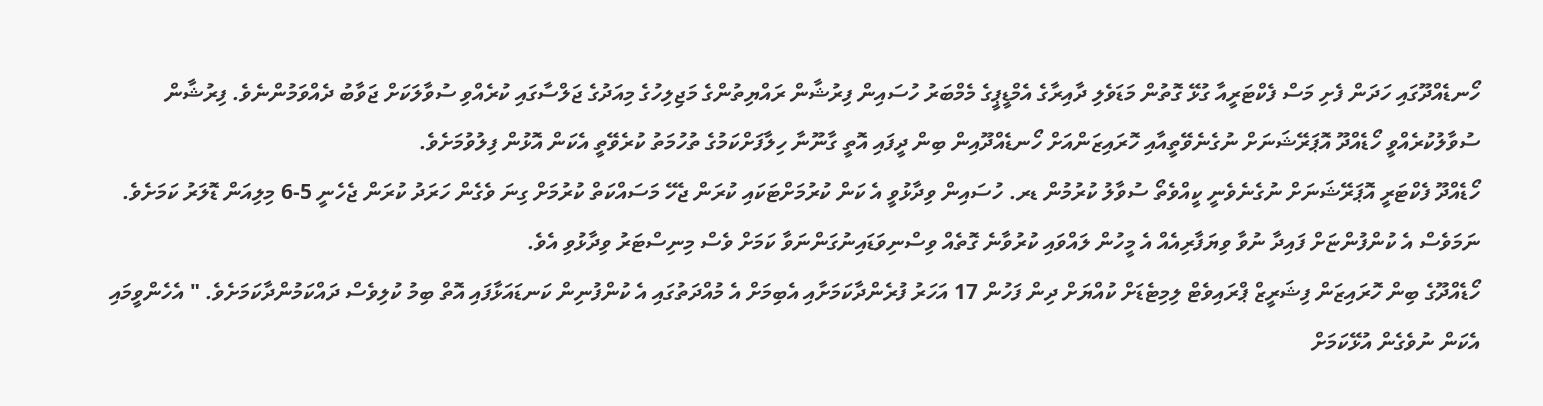ހޯނޑެއްދޫގައި ހަދަން ފެށި މަސް ފެކްޓަރީއާ ގުޅޭ ގޮތުން މަޑަވެލި ދާއިރާގެ އެމްޑީޕީގެ މެމްބަރު ހުސައިން ފިރުޝާން ރައްޔިތުންގެ މަޖިލިހުގެ މިއަދުގެ ޖަލްސާގައި ކުރެއްވި ސުވާލަކަށް ޖަވާބު ދެއްވަމުންނެވެ. ފިރުޝާން ސުވާލުކުރެއްވީ ހޯޑެއްދޫ އޮޕަރޭޝަނަށް ނުގެނެވޭތީއާއި ހޮރައިޒަންއަށް ހޯނޑެއްދޫއިން ބިން ދީފައި އޮތީ ގާނޫނާ ހިލާފަށްކަމުގެ ތުހުމަތު ކުރެވޭތީ އެކަން އޮޅުން ފިލުވުމަށެވެ.
ހޯޑެއްދޫ ފެކްޓަރީ އޮޕަރޭޝަނަށް ނުގެނެވެނީ ކީއްވެތޯ ސުވާލު ކުރުމުން ޑރ. ހުސައިން ވިދާޅުވީ އެ ކަން ކުރުމަށްޓަކައި ކުރަން ޖެހޭ މަސައްކަތް ކުރުމަށް ގިނަ ވެގެން ހަރަދު ކުރަން ޖެހެނީ 5-6 މިލިއަން ޑޮލަރު ކަމަށެވެ. ނަމަވެސް އެ ކުންފުންޏަށް ފައިދާ ނުވާ ވިޔަފާރިއެއް އެ މީހުން ލައްވައި ކުރުވާނެ ގޮތެއް ވިސްނިވަޑައިނުގަންނަވާ ކަމަށް ވެސް މިނިސްޓަރު ވިދާޅުވި އެވެ.
ހޯޑެއްދޫގެ ބިން ހޮރައިޒަން ފިޝަރީޒް ޕްރައިވެޓް ލިމިޓެޑަށް ކުއްޔަށް ދިން ފަހުން 17 އަހަރު ފުރެންދާކަމަށާއި އެބިމަށް އެ މުއްދަތުގައި އެ ކުންފުނިން ކަނޑައަޅާފައި އޮތް ބިމު ކުލިވެސް ދައްކަމުންދާކަމަށެވެ. " އެހެންވީމައި އެކަން ނުވެގެން އުޅޭކަމަށް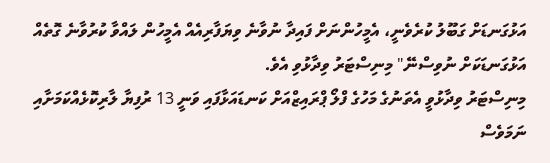އަޅުގަނޑަށް ގަބޫލު ކުރެވެނީ، އެމީހުންނަށް ފައިދާ ނުވާނެ ވިޔަފާރިއެއް އެމީހުން ލައްވާ ކުރުވާނެ ގޮތެއް އަޅުގަނޑަކަށް ނުވިސްނޭ" މިނިސްޓަރު ވިދާޅުވި އެވެ.
މިނިސްޓަރު ވިދާޅުވީ އެތަނުގެ މަހުގެ ފްލޯ ޕްރައިޒްއަށް ކަނޑައަޅާފައި ވަނީ 13 ރުފިޔާ ލާރިކޮޅެއްކަމަށާއި ނަމަވެސް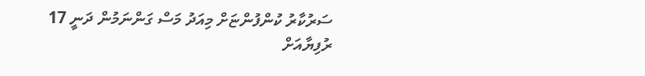ސަރުކާރު ކުންފުންޏަށް މިއަދު މަސް ގަންނަމުން ދަނީ 17 ރުފިޔާއަށް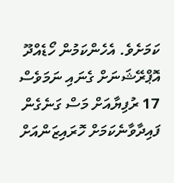ކަމަށެވެ. އެހެންކަމުން ހޯޑެއްދޫ އޮޕްރޭޝަނަށް ގެނައި ނަމަވެސް 17 ރުފިޔާއަށް މަސް ގަނެގެން ފައިދާވާނެކަމަށް ހޮރައިޒަންއަށް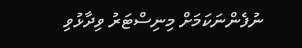ނުފެންނަކަމަށް މިނިސްޓަރު ވިދާޅުވި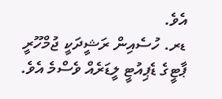އެވެ.
ޑރ. ހުސެއިން ރަޝީދަކީ ޖުމްހޫރީ ޕާޓީގެ ޑެޕިއުޓީ ލީޑަރެއް ވެސްމެ އެވެ.